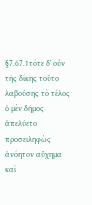§7.67.1τότε δʼ οὖν τῆς δίκης τοῦτο λαβούσης τὸ τέλος ὁ μὲν δῆμος ἀπελύετο προσειληφὼς ἀνόητον αὔχημα καὶ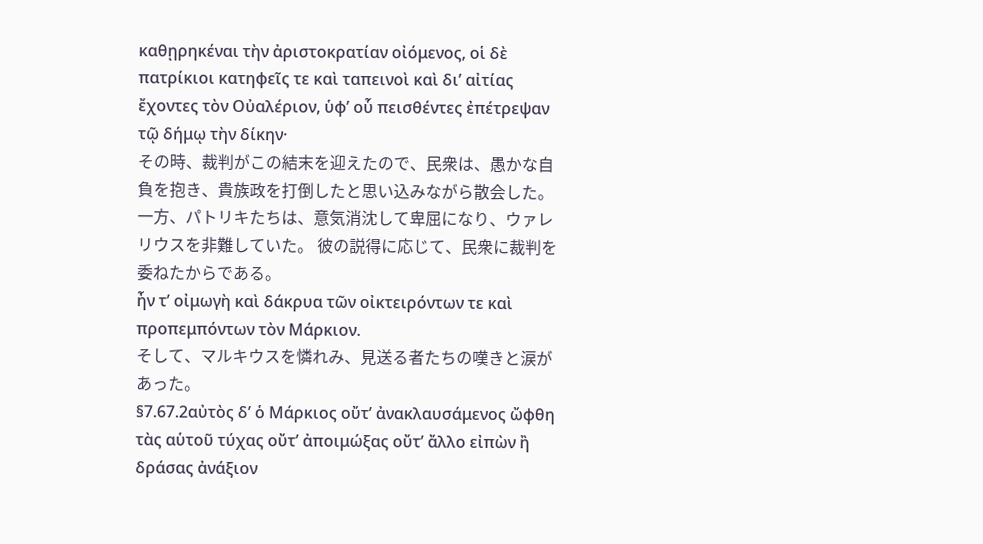καθῃρηκέναι τὴν ἀριστοκρατίαν οἰόμενος, οἱ δὲ πατρίκιοι κατηφεῖς τε καὶ ταπεινοὶ καὶ διʼ αἰτίας ἔχοντες τὸν Οὐαλέριον, ὑφʼ οὗ πεισθέντες ἐπέτρεψαν τῷ δήμῳ τὴν δίκην·
その時、裁判がこの結末を迎えたので、民衆は、愚かな自負を抱き、貴族政を打倒したと思い込みながら散会した。 一方、パトリキたちは、意気消沈して卑屈になり、ウァレリウスを非難していた。 彼の説得に応じて、民衆に裁判を委ねたからである。
ἦν τʼ οἰμωγὴ καὶ δάκρυα τῶν οἰκτειρόντων τε καὶ προπεμπόντων τὸν Μάρκιον.
そして、マルキウスを憐れみ、見送る者たちの嘆きと涙があった。
§7.67.2αὐτὸς δʼ ὁ Μάρκιος οὔτʼ ἀνακλαυσάμενος ὤφθη τὰς αὑτοῦ τύχας οὔτʼ ἀποιμώξας οὔτʼ ἄλλο εἰπὼν ἢ δράσας ἀνάξιον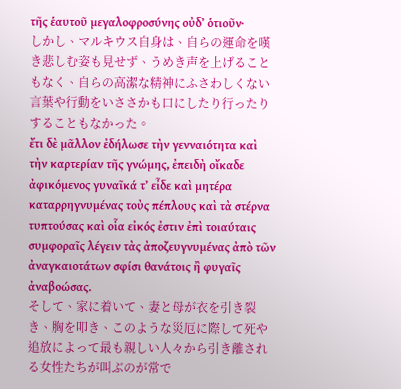τῆς ἑαυτοῦ μεγαλοφροσύνης οὐδʼ ὁτιοῦν·
しかし、マルキウス自身は、自らの運命を嘆き悲しむ姿も見せず、うめき声を上げることもなく、自らの高潔な精神にふさわしくない言葉や行動をいささかも口にしたり行ったりすることもなかった。
ἔτι δὲ μᾶλλον ἐδήλωσε τὴν γενναιότητα καὶ τὴν καρτερίαν τῆς γνώμης, ἐπειδὴ οἴκαδε ἀφικόμενος γυναῖκά τʼ εἶδε καὶ μητέρα καταρρηγνυμένας τοὺς πέπλους καὶ τὰ στέρνα τυπτούσας καὶ οἷα εἰκός ἐστιν ἐπὶ τοιαύταις συμφοραῖς λέγειν τὰς ἀποζευγνυμένας ἀπὸ τῶν ἀναγκαιοτάτων σφίσι θανάτοις ἢ φυγαῖς ἀναβοώσας.
そして、家に着いて、妻と母が衣を引き裂き、胸を叩き、このような災厄に際して死や追放によって最も親しい人々から引き離される女性たちが叫ぶのが常で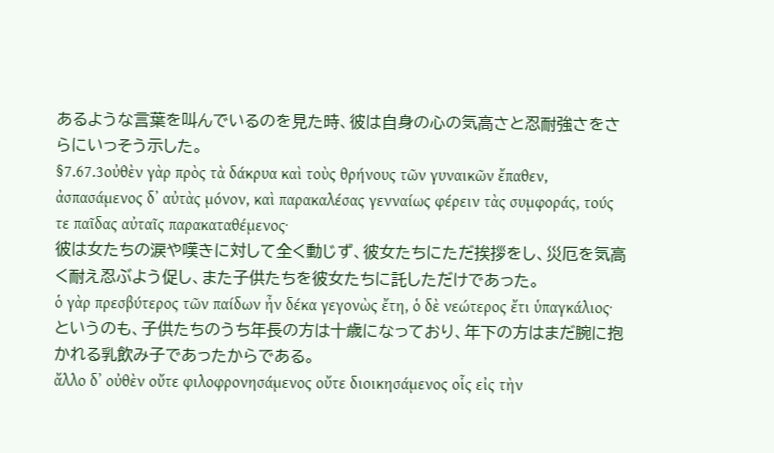あるような言葉を叫んでいるのを見た時、彼は自身の心の気高さと忍耐強さをさらにいっそう示した。
§7.67.3οὐθὲν γὰρ πρὸς τὰ δάκρυα καὶ τοὺς θρήνους τῶν γυναικῶν ἔπαθεν, ἀσπασάμενος δʼ αὐτὰς μόνον, καὶ παρακαλέσας γενναίως φέρειν τὰς συμφοράς, τούς τε παῖδας αὐταῖς παρακαταθέμενος·
彼は女たちの涙や嘆きに対して全く動じず、彼女たちにただ挨拶をし、災厄を気高く耐え忍ぶよう促し、また子供たちを彼女たちに託しただけであった。
ὁ γὰρ πρεσβύτερος τῶν παίδων ἦν δέκα γεγονὼς ἔτη, ὁ δὲ νεώτερος ἔτι ὑπαγκάλιος·
というのも、子供たちのうち年長の方は十歳になっており、年下の方はまだ腕に抱かれる乳飲み子であったからである。
ἄλλο δʼ οὐθὲν οὔτε φιλοφρονησάμενος οὔτε διοικησάμενος οἷς εἰς τὴν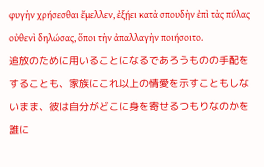φυγὴν χρήσεσθαι ἔμελλεν, ἐξῄει κατὰ σπουδὴν ἐπὶ τὰς πύλας οὐθενὶ δηλώσας, ὅποι τὴν ἀπαλλαγὴν ποιήσοιτο.
追放のために用いることになるであろうものの手配をすることも、家族にこれ以上の情愛を示すこともしないまま、彼は自分がどこに身を寄せるつもりなのかを誰に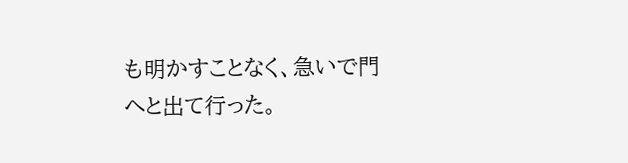も明かすことなく、急いで門へと出て行った。